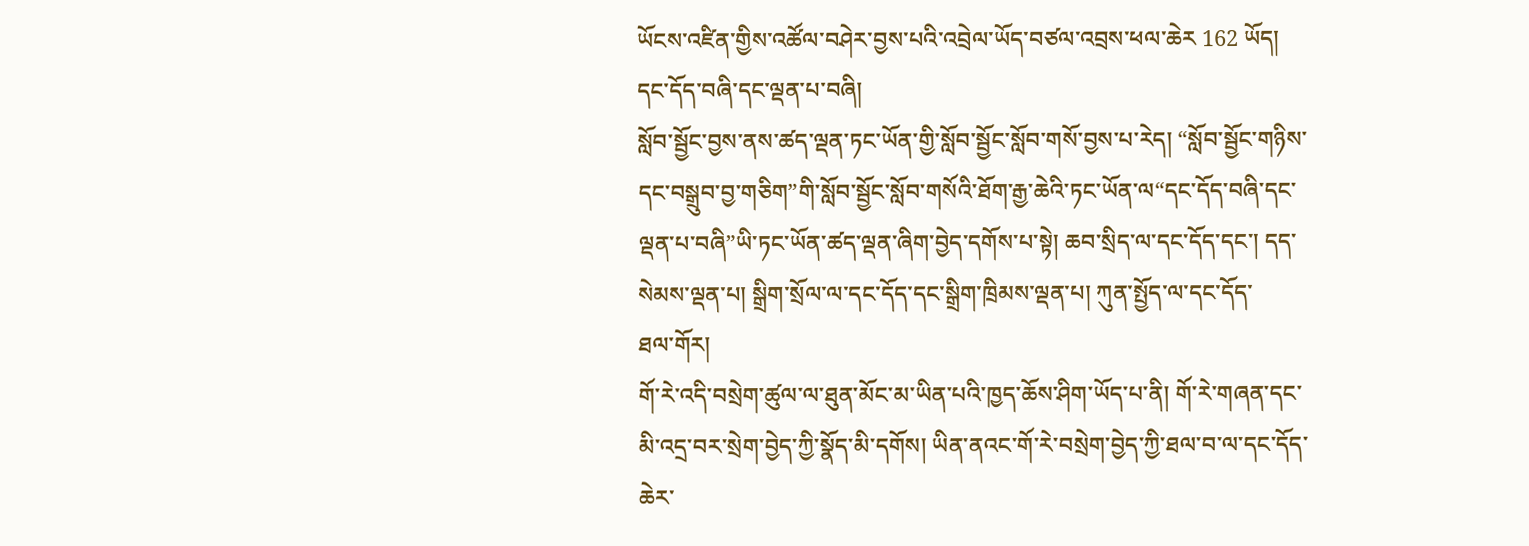ཡོངས་འཛིན་གྱིས་འཚོལ་བཤེར་བྱས་པའི་འབྲེལ་ཡོད་བཙལ་འབྲས་ཕལ་ཆེར 162 ཡོད།
དང་དོད་བཞི་དང་ལྡན་པ་བཞི།
སློབ་སྦྱོང་བྱས་ནས་ཚད་ལྡན་ཏང་ཡོན་གྱི་སློབ་སྦྱོང་སློབ་གསོ་བྱས་པ་རེད། “སློབ་སྦྱོང་གཉིས་དང་བསྒྲུབ་བྱ་གཅིག”གི་སློབ་སྦྱོང་སློབ་གསོའི་ཐོག་རྒྱ་ཆེའི་ཏང་ཡོན་ལ“དང་དོད་བཞི་དང་ལྡན་པ་བཞི”ཡི་ཏང་ཡོན་ཚད་ལྡན་ཞིག་བྱེད་དགོས་པ་སྟེ། ཆབ་སྲིད་ལ་དང་དོད་དང་། དད་སེམས་ལྡན་པ། སྒྲིག་སྲོལ་ལ་དང་དོད་དང་སྒྲིག་ཁྲིམས་ལྡན་པ། ཀུན་སྤྱོད་ལ་དང་དོད་
ཐལ་གོར།
གོ་རེ་འདི་བསྲེག་ཚུལ་ལ་ཐུན་མོང་མ་ཡིན་པའི་ཁྱད་ཆོས་ཤིག་ཡོད་པ་ནི། གོ་རེ་གཞན་དང་མི་འདྲ་བར་སྲེག་བྱེད་ཀྱི་སྣོད་མི་དགོས། ཡིན་ནའང་གོ་རེ་བསྲེག་བྱེད་ཀྱི་ཐལ་བ་ལ་དང་དོད་ཆེར་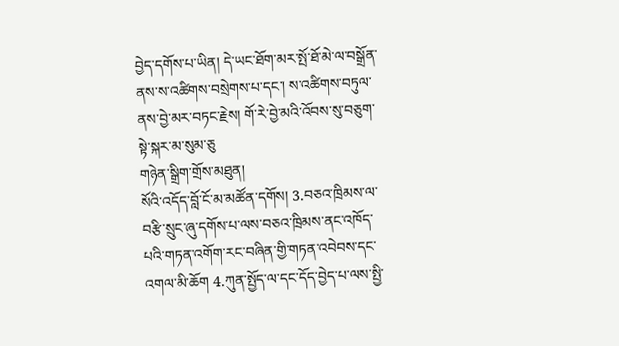བྱེད་དགོས་པ་ཡིན། དེ་ཡང་ཐོག་མར་སྤོ་ཐོ་མེ་ལ་བསྒྲོན་ནས་ས་འཚིགས་བསྲེགས་པ་དང་། ས་འཚིགས་བཏུལ་ནས་བྱེ་མར་བཏང་རྗེས། གོ་རེ་བྱེ་མའི་འོབས་སུ་བཅུག་སྟེ་སྐར་མ་སུམ་ཅུ
གཉེན་སྒྲིག་གྲོས་མཐུན།
སོའི་འདོད་བློ་ངོ་མ་མཚོན་དགོས། 3.བཅའ་ཁྲིམས་ལ་བརྩི་སྲུང་ཞུ་དགོས་པ་ལས་བཅའ་ཁྲིམས་ནང་འཁོད་པའི་གཏན་འགོག་རང་བཞིན་གྱི་གཏན་འབེབས་དང་འགལ་མི་ཆོག 4.ཀུན་སྤྱོད་ལ་དང་དོད་བྱེད་པ་ལས་སྤྱི་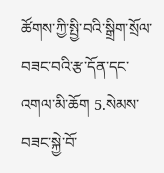ཚོགས་ཀྱི་སྤྱི་བའི་སྒྲིག་སྲོལ་བཟང་བའི་རྩ་དོན་དང་འགལ་མི་ཆོག 5.སེམས་བཟང་སྐྱེ་བོ་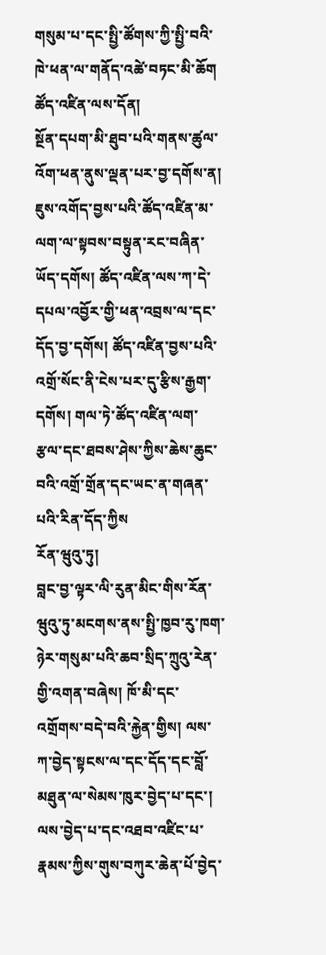གསུམ་པ་དང་སྤྱི་ཚོགས་ཀྱི་སྤྱི་བའི་ཁེ་ཕན་ལ་གནོད་འཚེ་བཏང་མི་ཆོག
ཚོད་འཛིན་ལས་དོན།
སྔོན་དཔག་མི་ཐུབ་པའི་གནས་ཚུལ་འོག་ཕན་ནུས་ལྡན་པར་བྱ་དགོས་ན། ཇུས་འགོད་བྱས་པའི་ཚོད་འཛིན་མ་ལག་ལ་སྟབས་བསྟུན་རང་བཞིན་ཡོད་དགོས། ཚོད་འཛིན་ལས་ཀ་དེ་དཔལ་འབྱོར་གྱི་ཕན་འབྲས་ལ་དང་དོད་བྱ་དགོས། ཚོད་འཛིན་བྱས་པའི་འགྲོ་སོང་ནི་ངེས་པར་དུ་རྩིས་རྒྱག་དགོས། གལ་ཏེ་ཚོད་འཛིན་ལག་རྩལ་དང་ཐབས་ཤེས་ཀྱིས་ཆེས་ཆུང་བའི་འགྲོ་གྲོན་དང་ཡང་ན་གཞན་པའི་རིན་དོད་ཀྱིས
རོན་ཝུའུ་ཏུ།
བླང་བྱ་ལྟར་ལི་རུན་མིང་གིས་རོན་ཝུའུ་ཏུ་མངགས་ནས་སྤྱི་ཁྱབ་རུ་ཁག་ཉེར་གསུམ་པའི་ཆབ་སྲིད་ཀྲུའུ་རེན་གྱི་འགན་བཞེས། ཁོ་མི་དང་འགྲོགས་བདེ་བའི་རྐྱེན་གྱིས། ལས་ཀ་བྱེད་སྟངས་ལ་དང་དོད་དང་བློ་མཐུན་ལ་སེམས་ཁུར་བྱེད་པ་དང་། ལས་བྱེད་པ་དང་འཐབ་འཛིང་པ་རྣམས་ཀྱིས་གུས་བཀུར་ཆེན་པོ་བྱེད་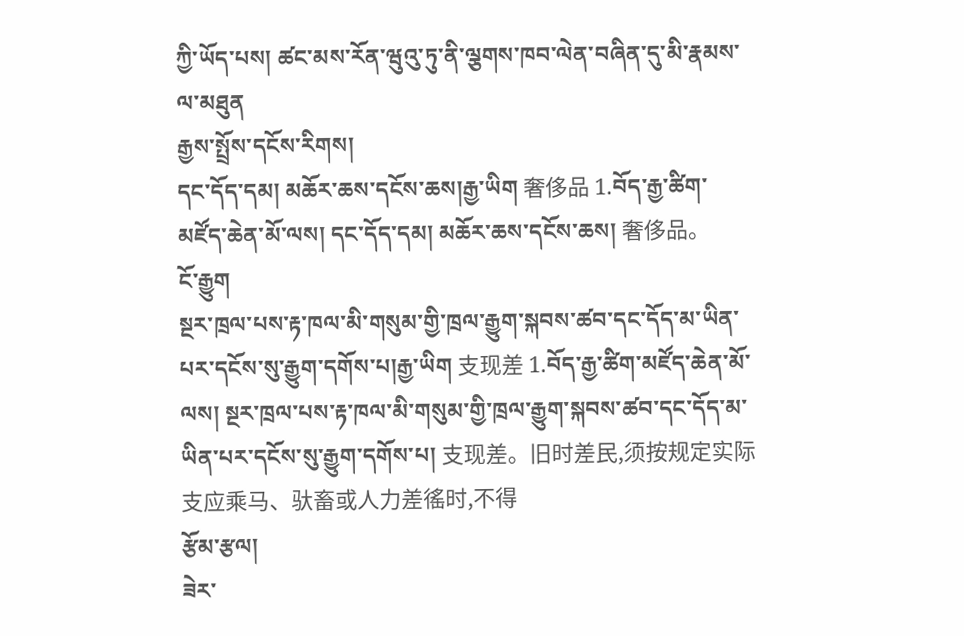ཀྱི་ཡོད་པས། ཚང་མས་རོན་ཝུའུ་ཏུ་ནི་ལྕགས་ཁབ་ལེན་བཞིན་དུ་མི་རྣམས་ལ་མཐུན
རྒྱས་སྤྲོས་དངོས་རིགས།
དང་དོད་དམ། མཆོར་ཆས་དངོས་ཆས།རྒྱ་ཡིག 奢侈品 1.བོད་རྒྱ་ཚིག་མཛོད་ཆེན་མོ་ལས། དང་དོད་དམ། མཆོར་ཆས་དངོས་ཆས། 奢侈品。
ངོ་རྒྱུག
སྔར་ཁྲལ་པས་རྟ་ཁལ་མི་གསུམ་གྱི་ཁྲལ་རྒྱུག་སྐབས་ཚབ་དང་དོད་མ་ཡིན་པར་དངོས་སུ་རྒྱུག་དགོས་པ།རྒྱ་ཡིག 支现差 1.བོད་རྒྱ་ཚིག་མཛོད་ཆེན་མོ་ལས། སྔར་ཁྲལ་པས་རྟ་ཁལ་མི་གསུམ་གྱི་ཁྲལ་རྒྱུག་སྐབས་ཚབ་དང་དོད་མ་ཡིན་པར་དངོས་སུ་རྒྱུག་དགོས་པ། 支现差。旧时差民,须按规定实际支应乘马、驮畜或人力差徭时,不得
རྩོམ་རྩལ།
ཟེར་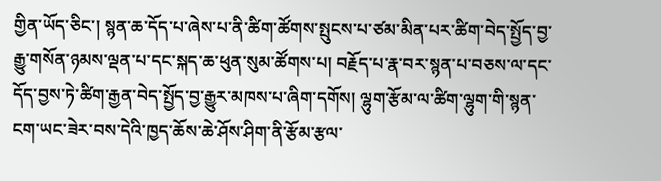གྱིན་ཡོད་ཅིང་། སྙན་ཆ་དོད་པ་ཞེས་པ་ནི་ཚིག་ཚོགས་སྤུངས་པ་ཙམ་མིན་པར་ཚིག་བེད་སྤྱོད་བྱ་རྒྱུ་གསོན་ཉམས་ལྡན་པ་དང་སྐད་ཆ་ཕུན་སུམ་ཚོགས་པ། བརྗོད་པ་རྣ་བར་སྙན་པ་བཅས་ལ་དང་དོད་བྱས་ཏེ་ཚིག་རྒྱན་བེད་སྤྱོད་བྱ་རྒྱུར་མཁས་པ་ཞིག་དགོས། ལྷུག་རྩོམ་ལ་ཚིག་ལྷུག་གི་སྙན་ངག་ཡང་ཟེར་བས་དེའི་ཁྱད་ཆོས་ཆེ་ཤོས་ཤིག་ནི་རྩོམ་རྩལ་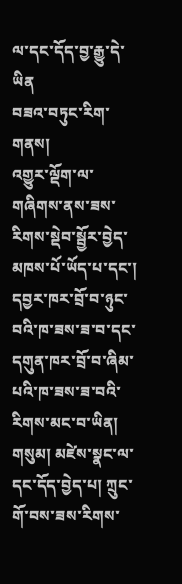ལ་དང་དོད་བྱ་རྒྱུ་དེ་ཡིན
བཟའ་བཏུང་རིག་གནས།
འགྱུར་ལྡོག་ལ་གཞིགས་ནས་ཟས་རིགས་སྡེབ་སྦྱོར་བྱེད་མཁས་པོ་ཡོད་པ་དང་། དབྱར་ཁར་བྲོ་བ་ཉུང་བའི་ཁ་ཟས་ཟ་བ་དང་དགུན་ཁར་བྲོ་བ་ཞིམ་པའི་ཁ་ཟས་ཟ་བའི་རིགས་མང་བ་ཡིན། གསུམ། མཛེས་སྣང་ལ་དང་དོད་བྱེད་པ། ཀྲུང་གོ་བས་ཟས་རིགས་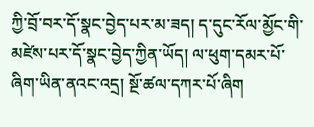ཀྱི་བྲོ་བར་དོ་སྣང་བྱེད་པར་མ་ཟད། ད་དུང་རོལ་མྱོང་གི་མཛེས་པར་དོ་སྣང་བྱེད་ཀྱིན་ཡོད། ལ་ཕུག་དམར་པོ་ཞིག་ཡིན་ནའང་འདྲ། སྔོ་ཚལ་དཀར་པོ་ཞིག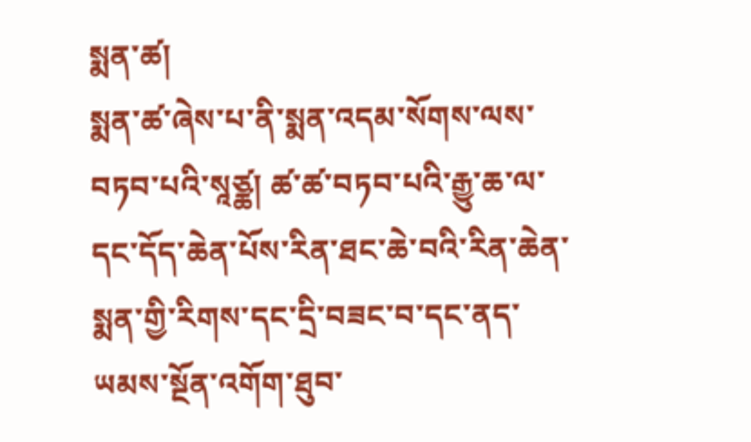སྨན་ཚ།
སྨན་ཚ་ཞེས་པ་ནི་སྨན་འདམ་སོགས་ལས་བཏབ་པའི་སཱཙྪ། ཚ་ཚ་བཏབ་པའི་རྒྱུ་ཆ་ལ་དང་དོད་ཆེན་པོས་རིན་ཐང་ཆེ་བའི་རིན་ཆེན་སྨན་གྱི་རིགས་དང་དྲི་བཟང་བ་དང་ནད་ཡམས་སྔོན་འགོག་ཐུབ་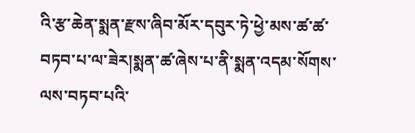འི་རྩ་ཆེན་སྨན་རྫས་ཞིབ་མོར་དབུར་ཏེ་ཕྱེ་མས་ཚ་ཚ་བཏབ་པ་ལ་ཟེར།སྨན་ཚ་ཞེས་པ་ནི་སྨན་འདམ་སོགས་ལས་བཏབ་པའི་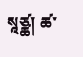སཱཙྪ། ཚ་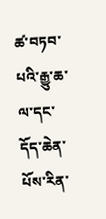ཚ་བཏབ་པའི་རྒྱུ་ཆ་ལ་དང་དོད་ཆེན་པོས་རིན་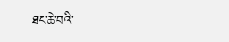ཐང་ཆེ་བའི་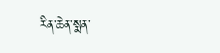རིན་ཆེན་སྨན་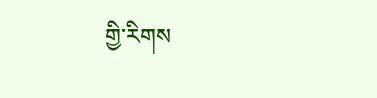གྱི་རིགས